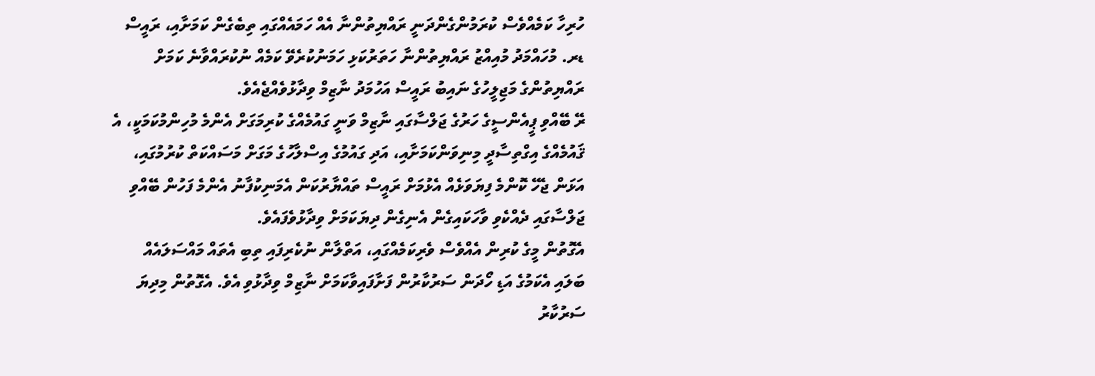ހުރިހާ ކަމެއްވެސް ކުރަމުންގެންދަނީ ރައްޔިތުންނާ އެއް ހަމައެއްގައި ތިބެގެން ކަމަށާއި، ރައީސް ޑރ. މުހައްމަދު މުއިއްޒު ރައްޔިތުންނާ ހަތަރުކަޅި ހަމަނުކުރެވޭ ކަމެއް ނުކުރައްވާނެ ކަމަށް ރައްޔިތުންގެ މަޖިލީހުގެ ނައިބު ރައީސް އަހުމަދު ނާޒިމް ވިދާޅުވެއްޖެއެވެ.
ރޭ ބޭއްވި ޕީއެންސީގެ ހަރުގެ ޖަލްސާގައި ނާޒިމް ވަނީ ގައުމެއްގެ ކުރިމަގަށް އެންމެ މުހިންމުކަމަކީ، އެ ޤައުމެއްގެ އިގްތިސާދީ މިނިވަންކަމަށާއި، އަދި ގައުމުގެ އިސްލާހުގެ މަގަށް މަސައްކަތް ކުރުމުގައި، އަޅަން ޖެހޭ ކޮންމެ ފިޔަވަޅެއް އެޅުމަށް ރައީސް ތައްޔާރުކަން އެމަނިކުފާނު އެންމެ ފަހުން ބޭއްވި ޖަލްސާގައި ދެއްކެވި ވާހަކައިގެން އެނިގެން ދިޔަކަމަށް ވިދާޅުވެފައެވެ.
އެގޮތުން މީގެ ކުރިން އެއްވެސް ވެރިކަމެއްގައި، އަތްލާން ނުކެރިފައި ތިބި އެތައް މައްސަލައެއް ބަލައި އެކަމުގެ އަޑި ހޯދަން ސަރުކާރުން ފަށާފައިވާކަމަށް ނާޒިމް ވިދާޅުވި އެވެ. އެގޮތުން މިދިޔަ ސަރުކާރު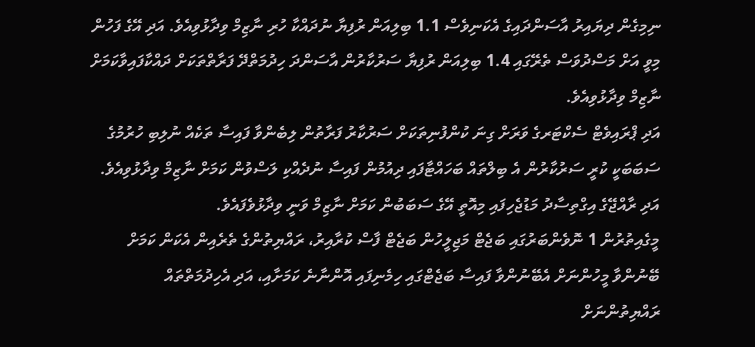ނިމިގެން ދިޔައިރު އާސަންދައިގެ އެކަނިވެސް 1.1 ބިލިއަން ރުފިޔާ ނުދައްކާ ހުރި ނާޒިމް ވިދާޅުވިއެވެ. އަދި އޭގެ ފަހުން މިވީ އަށް މަސްދުވަސް ތެރޭގައި 1.4 ބިލިއަން ރުފިޔާ ސަރުކާރުން އާސަންދަ ހިދުމަތްދޭ ފަރާތްތަކަށް ދައްކާފައިވާކަމަށް ނާޒިމް ވިދާޅުވިއެވެ.
އަދި ޕްރައިވެޓް ސެކްޓަރގެ ވަރަށް ގިނަ ކުންފުނިތަކަށް ސަރުކާރު ފަރާތުން ލިބެންވާ ފައިސާ ތަކެއް ނުލިބި ހުރުމުގެ ސަބަބަކީ ކުރީ ސަރުކާރުން އެ ބިލްތައް ބަހައްޓާފައި ދިއުމުން ފައިސާ ނުދެއްކި ލަސްވުން ކަމަށް ނާޒިމް ވިދާޅުވިއެވެ. އަދި ރާއްޖޭގެ އިގްތިސާދު މަޑުޖެހިފައި މިއޮތީ އޭގެ ސަބަބުން ކަމަށް ނާޒިމް ވަނީ ވިދާޅުވެފައެވެ.
މީގެއިތުރުން 1 ނޮވެންބަރުގައި ބަޖެޓް މަޖިލީހުން ބަޖެޓް ފާސް ކުރާއިރު، ރައްޔިތުންގެ ތެރެއިން އެކަން ކަމަށް ބޭނުންވާ މީހުންނަށް އެބޭނުންވާ ފައިސާ ބަޖެޓްގައި ހިމެނިފައި އޮންނާނެ ކަމަށާއި، އަދި އެހިދުމަތްތައް ރައްޔިތުންނަށް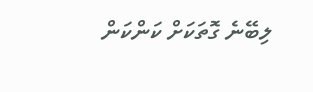ލިބޭނެ ގޮތަކަށް ކަންކަން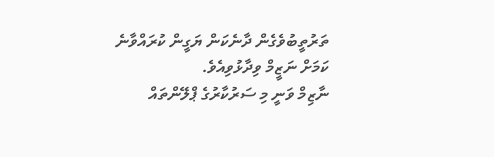ތަރުތީބުވެގެން ދާނެކަން ޔަގީން ކުރައްވާނެ ކަމަށް ނަޒީމް ވިދާޅުވިއެވެ.
ނާޒިމް ވަނީ މި ސަރުކާރުގެ ޕްލޭންތައް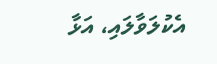އެކުލަވާލައި، އަޅާ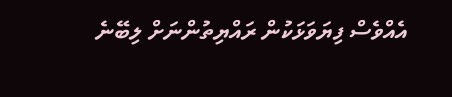އެއްވެސް ފިޔަވަޅަކުން ރައްޔިތުންނަށް ލިބޭނެ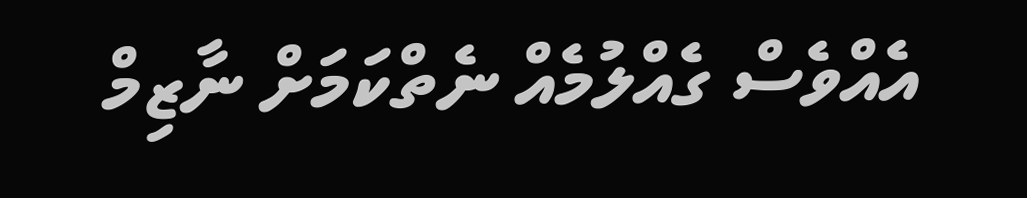އެއްވެސް ގެއްލުމެއް ނެތްކަމަށް ނާޒިމް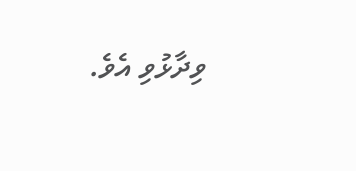ވިދާޅުވި އެވެ.